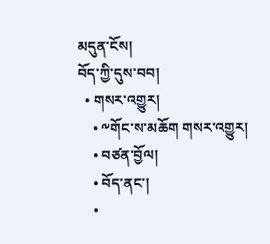མདུན་ངོས།
བོད་ཀྱི་དུས་བབ།
  • གསར་འགྱུར།
    • ༸གོང་ས་མཆོག གསར་འགྱུར།
    • བཙན་བྱོལ།
    • བོད་ནང་།
    •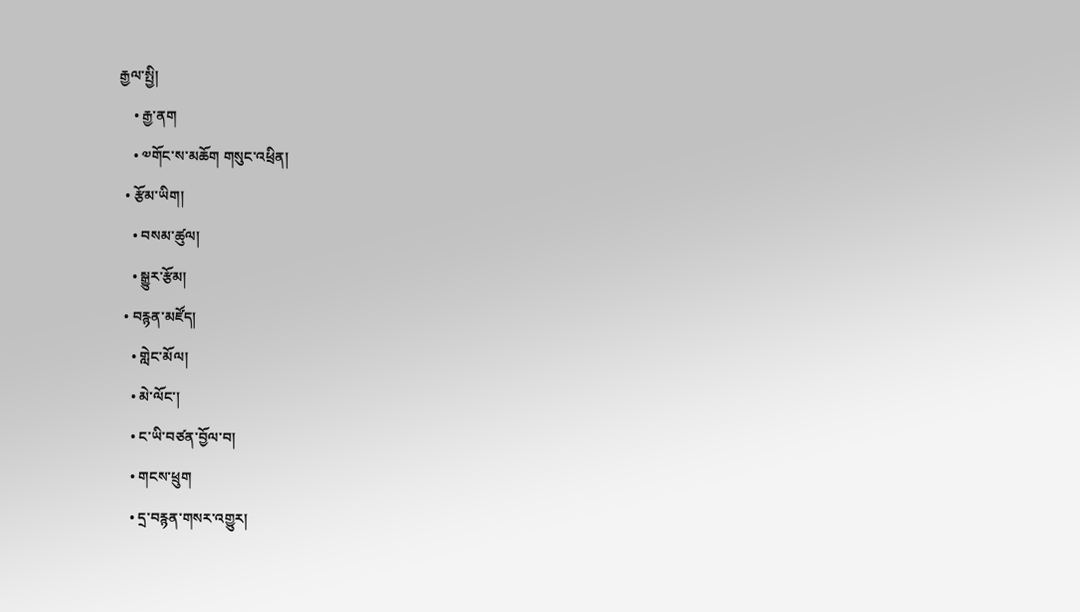རྒྱལ་སྤྱི།
    • རྒྱ་ནག
    • ༧གོང་ས་མཆོག གསུང་འཕྲིན།
  • རྩོམ་ཡིག།
    • བསམ་ཚུལ།
    • སྒྱུར་རྩོམ།
  • བརྙན་མཛོད།
    • གླེང་མོལ།
    • མེ་ལོང་།
    • ང་ཡི་བཙན་བྱོལ་བ།
    • གངས་ཕྲུག
    • དྲ་བརྙན་གསར་འགྱུར།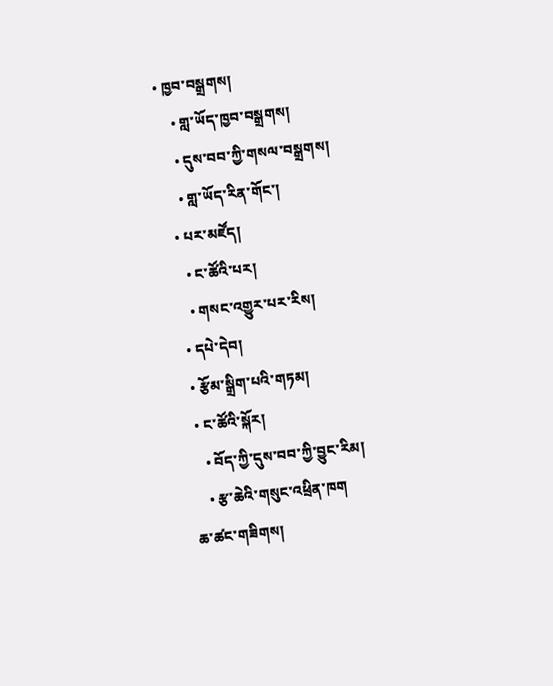• ཁྱབ་བསྒྲགས།
    • གླ་ཡོད་ཁྱབ་བསྒྲགས།
    • དུས་བབ་ཀྱི་གསལ་བསྒྲགས།
    • གླ་ཡོད་རིན་གོང་།
  • པར་མཛོད།
    • ང་ཚོའི་པར།
    • གསང་འགྱུར་པར་རིས།
  • དཔེ་དེབ།
  • རྩོམ་སྒྲིག་པའི་གཏམ།
  • ང་ཚོའི་སྐོར།
    • བོད་ཀྱི་དུས་བབ་ཀྱི་བྱུང་རིམ།
    • རྩ་ཆེའི་གསུང་འཕྲིན་ཁག
ཆ་ཚང་གཟིགས།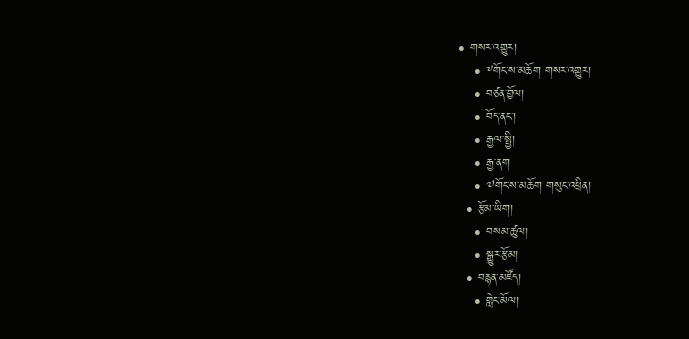• གསར་འགྱུར།
    • ༸གོང་ས་མཆོག གསར་འགྱུར།
    • བཙན་བྱོལ།
    • བོད་ནང་།
    • རྒྱལ་སྤྱི།
    • རྒྱ་ནག
    • ༧གོང་ས་མཆོག གསུང་འཕྲིན།
  • རྩོམ་ཡིག།
    • བསམ་ཚུལ།
    • སྒྱུར་རྩོམ།
  • བརྙན་མཛོད།
    • གླེང་མོལ།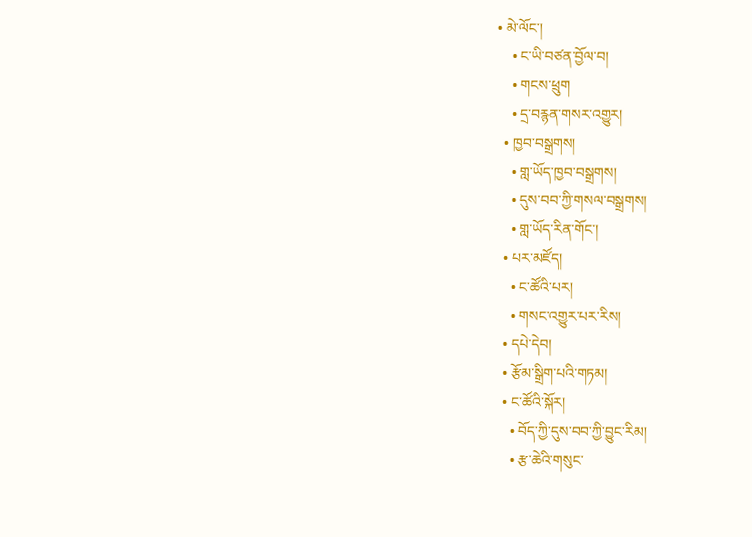• མེ་ལོང་།
    • ང་ཡི་བཙན་བྱོལ་བ།
    • གངས་ཕྲུག
    • དྲ་བརྙན་གསར་འགྱུར།
  • ཁྱབ་བསྒྲགས།
    • གླ་ཡོད་ཁྱབ་བསྒྲགས།
    • དུས་བབ་ཀྱི་གསལ་བསྒྲགས།
    • གླ་ཡོད་རིན་གོང་།
  • པར་མཛོད།
    • ང་ཚོའི་པར།
    • གསང་འགྱུར་པར་རིས།
  • དཔེ་དེབ།
  • རྩོམ་སྒྲིག་པའི་གཏམ།
  • ང་ཚོའི་སྐོར།
    • བོད་ཀྱི་དུས་བབ་ཀྱི་བྱུང་རིམ།
    • རྩ་ཆེའི་གསུང་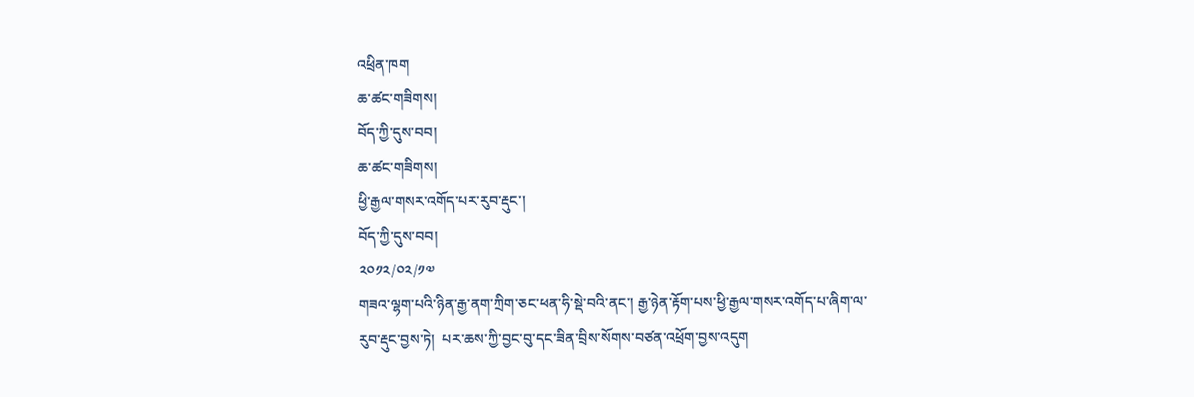འཕྲིན་ཁག
ཆ་ཚང་གཟིགས།
བོད་ཀྱི་དུས་བབ།
ཆ་ཚང་གཟིགས།
ཕྱི་རྒྱལ་གསར་འགོད་པར་རུབ་རྡུང་།
བོད་ཀྱི་དུས་བབ།
༢༠༡༢/༠༢/༡༧
གཟའ་ལྷག་པའི་ཉིན་རྒྱ་ནག་ཀྲིག་ཅང་ཕན་ཧི་སྡེ་བའི་ནང་། རྒྱ་ཉེན་རྟོག་པས་ཕྱི་རྒྱལ་གསར་འགོད་པ་ཞིག་ལ་རུབ་རྡུང་བྱས་ཏེ།  པར་ཆས་ཀྱི་བྱང་བུ་དང་ཟིན་བྲིས་སོགས་བཙན་འཕྲོག་བྱས་འདུག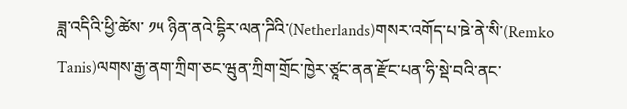ཟླ་འདིའི་ཕྱི་ཚེས་ ༡༥ ཉིན་ནའེ་དྷིར་ལན་ཌིའི་(Netherlands)གསར་འགོད་པ་ཋེ་ནེ་སི་(Remko Tanis)ལགས་རྒྱ་ནག་ཀྲིག་ཅང་ཝུན་ཀྲིག་གྲོང་ཁྱེར་ཙཱང་ནན་རྫོང་པན་ཧི་སྡེ་བའི་ནང་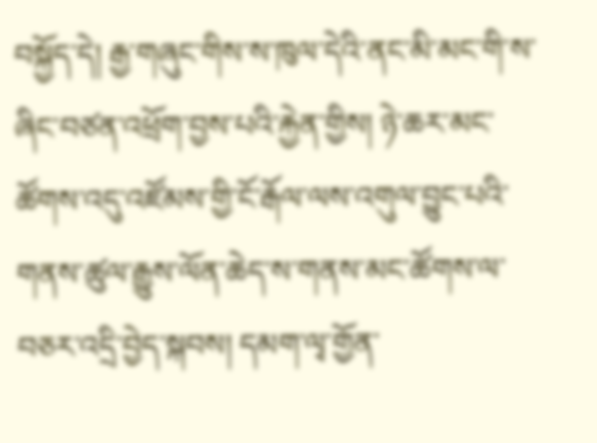བསྐྱོད་དེ། རྒྱ་གཞུང་གིས་ས་ཁུལ་དེའི་ནང་མི་མང་གི་ས་ཞིང་བཙན་འཕྲོག་བྱས་པའི་རྐྱེན་གྱིས། ཉེ་ཆར་མང་ཚོགས་འདུ་འཛོམས་གྱི་ངོ་རྒོལ་ལས་འགུལ་བྱུང་པའི་གནས་ཚུལ་རྒྱུས་ལོན་ཆེད་ས་གནས་མང་ཚོགས་ལ་བཅར་འདྲི་བྱེད་སྐབས། དམག་ལྭ་གྱོན་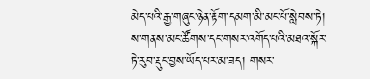མེད་པའི་རྒྱ་གཞུང་ཉེན་རྟོག་དམག་མི་མང་པོ་སླེབས་ཏེ། ས་གནས་མང་ཚོགས་དང་གསར་འགོད་པའི་མཐའ་སྐོར་ཏེ་རུབ་རྡུང་བྱས་ཡོད་པར་མ་ཟད། གསར་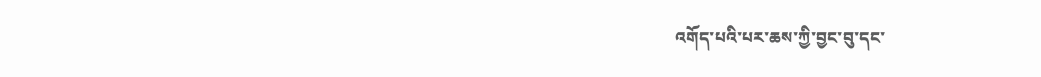འགོད་པའི་པར་ཆས་ཀྱི་བྱང་བུ་དང་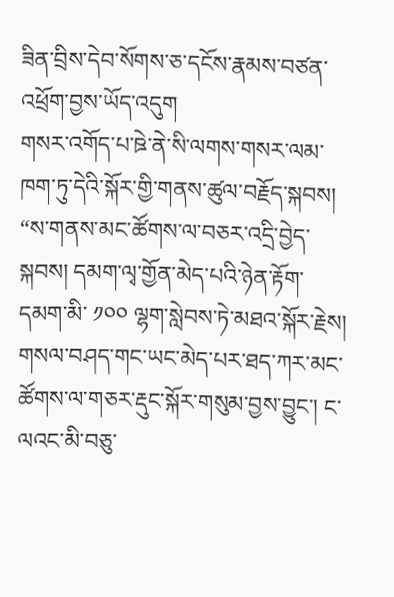ཟིན་བྲིས་དེབ་སོགས་ཅ་དངོས་རྣམས་བཙན་འཕྲོག་བྱས་ཡོད་འདུག
གསར་འགོད་པ་ཋེ་ནེ་སི་ལགས་གསར་ལམ་ཁག་ཏུ་དེའི་སྐོར་གྱི་གནས་ཚུལ་བརྗོད་སྐབས། “ས་གནས་མང་ཚོགས་ལ་བཅར་འདྲི་བྱེད་སྐབས། དམག་ལྭ་གྱོན་མེད་པའི་ཉེན་རྟོག་དམག་མི་ ༡༠༠ ལྷག་སླེབས་ཏེ་མཐའ་སྐོར་རྗེས། གསལ་བཤད་གང་ཡང་མེད་པར་ཐད་ཀར་མང་ཚོགས་ལ་གཅར་རྡུང་སྐོར་གསུམ་བྱས་བྱུང་། ང་ལའང་མི་བཅུ་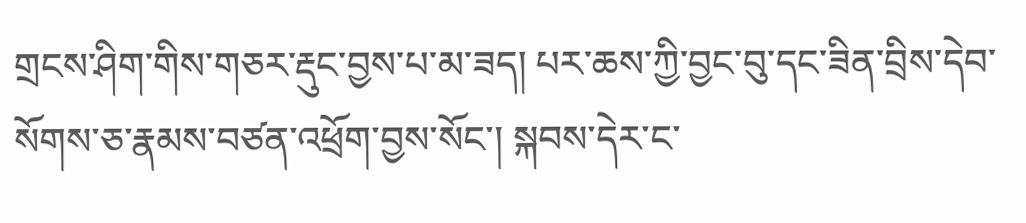གྲངས་ཤིག་གིས་གཅར་རྡུང་བྱས་པ་མ་ཟད། པར་ཆས་ཀྱི་བྱང་བུ་དང་ཟིན་བྲིས་དེབ་སོགས་ཅ་རྣམས་བཙན་འཕྲོག་བྱས་སོང་། སྐབས་དེར་ང་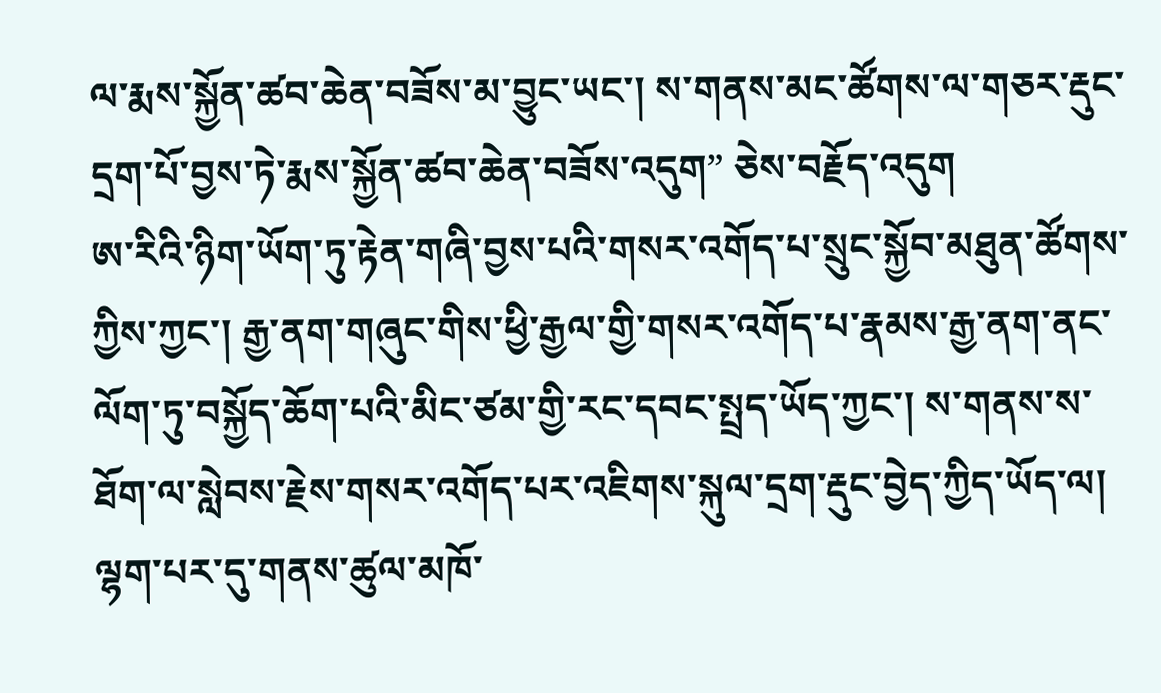ལ་རྨས་སྐྱོན་ཚབ་ཆེན་བཟོས་མ་བྱུང་ཡང་། ས་གནས་མང་ཚོགས་ལ་གཅར་རྡུང་དྲག་པོ་བྱས་ཏེ་རྨས་སྐྱོན་ཚབ་ཆེན་བཟོས་འདུག” ཅེས་བརྗོད་འདུག
ཨ་རིའི་ཉིག་ཡོག་ཏུ་རྟེན་གཞི་བྱས་པའི་གསར་འགོད་པ་སྲུང་སྐྱོབ་མཐུན་ཚོགས་ཀྱིས་ཀྱང་། རྒྱ་ནག་གཞུང་གིས་ཕྱི་རྒྱལ་གྱི་གསར་འགོད་པ་རྣམས་རྒྱ་ནག་ནང་ལོག་ཏུ་བསྐྱོད་ཆོག་པའི་མིང་ཙམ་གྱི་རང་དབང་སྤྲད་ཡོད་ཀྱང་། ས་གནས་ས་ཐོག་ལ་སླེབས་རྗེས་གསར་འགོད་པར་འཇིགས་སྐུལ་དྲག་རྡུང་བྱེད་ཀྱིད་ཡོད་ལ། ལྷག་པར་དུ་གནས་ཚུལ་མཁོ་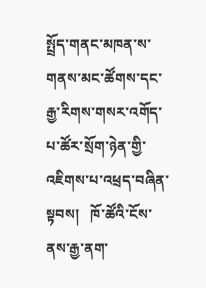སྤྲོད་གནང་མཁན་ས་གནས་མང་ཚོགས་དང་རྒྱ་རིགས་གསར་འགོད་པ་ཚོར་སྲོག་ཉེན་གྱི་འཇིགས་པ་འཕྲད་བཞིན་སྟབས།   ཁོ་ཚོའི་ངོས་ནས་རྒྱ་ནག་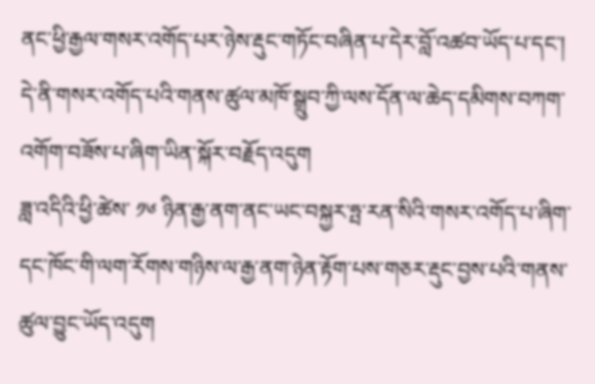ནང་ཕྱི་རྒྱལ་གསར་འགོད་པར་ཉེས་རྡུང་གཏོང་བཞིན་པ་དེར་བློ་འཚབ་ཡོད་པ་དང་། དེ་ནི་གསར་འགོད་པའི་གནས་ཚུལ་མཁོ་སྒྲུབ་ཀྱི་ལས་དོན་ལ་ཆེད་དམིགས་བཀག་འགོག་བཟོས་པ་ཞིག་ཡིན་སྐོར་བརྗོད་འདུག
ཟླ་འདིའི་ཕྱི་ཚེས་ ༡༦ ཉིན་རྒྱ་ནག་ནང་ཡང་བསྐྱར་ཧྤ་རན་སིའི་གསར་འགོད་པ་ཞིག་དང་ཁོང་གི་ལག་རོགས་གཉིས་ལ་རྒྱ་ནག་ཉེན་རྟོག་པས་གཅར་རྡུང་བྱས་པའི་གནས་ཚུལ་བྱུང་ཡོད་འདུག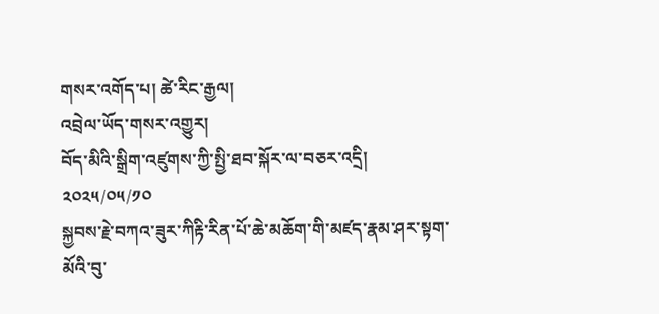གསར་འགོད་པ། ཚེ་རིང་རྒྱལ།
འབྲེལ་ཡོད་གསར་འགྱུར།
བོད་མིའི་སྒྲིག་འཛུགས་ཀྱི་སྤྱི་ཐབ་སྐོར་ལ་བཅར་འདྲི།
༢༠༢༥/༠༥/༡༠
སྐྱབས་རྗེ་བཀའ་ཟུར་ཀིརྟི་རིན་པོ་ཆེ་མཆོག་གི་མཛད་རྣམ་ཤར་སྟག་མོའི་བུ་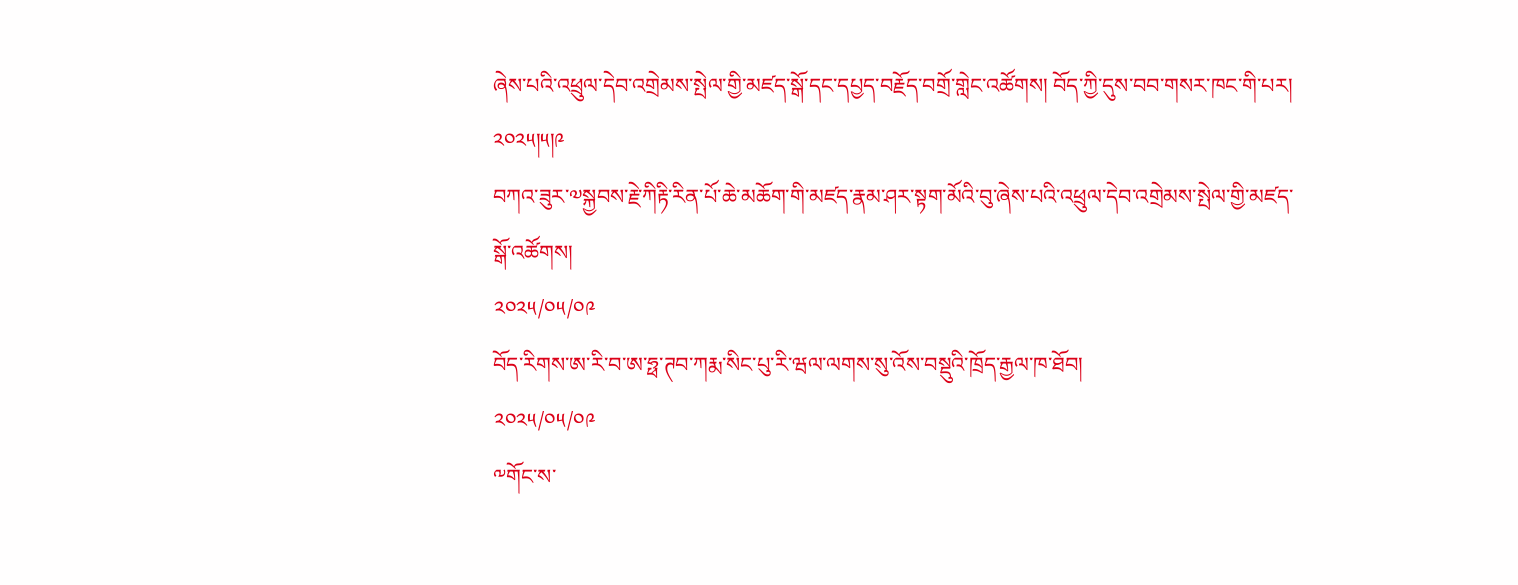ཞེས་པའི་འཕྲུལ་དེབ་འགྲེམས་སྤེལ་གྱི་མཛད་སྒོ་དང་དཔྱད་བརྗོད་བགྲོ་གླེང་འཚོགས། བོད་ཀྱི་དུས་བབ་གསར་ཁང་གི་པར། ༢༠༢༥།༥།༩
བཀའ་ཟུར་༧སྐྱབས་རྗེ་ཀིརྟི་རིན་པོ་ཆེ་མཆོག་གི་མཛད་རྣམ་ཤར་སྟག་མོའི་བུ་ཞེས་པའི་འཕྲུལ་དེབ་འགྲེམས་སྤེལ་གྱི་མཛད་སྒོ་འཚོགས།
༢༠༢༥/༠༥/༠༩
བོད་རིགས་ཨ་རི་བ་ཨ་ཧྥ་ཊབ་ཀརྨ་སིང་པུ་རི་ཝལ་ལགས་སུ་འོས་བསྡུའི་ཁྲོད་རྒྱལ་ཁ་ཐོབ།
༢༠༢༥/༠༥/༠༩
༸གོང་ས་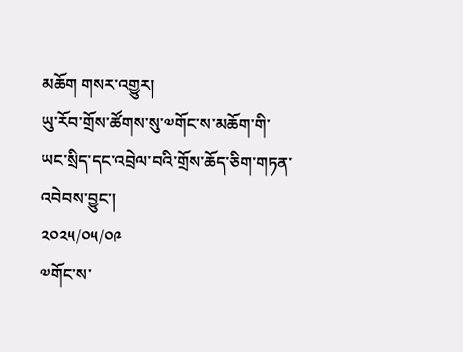མཆོག གསར་འགྱུར།
ཡུ་རོབ་གྲོས་ཚོགས་སུ་༧གོང་ས་མཆོག་གི་ཡང་སྲིད་དང་འབྲེལ་བའི་གྲོས་ཆོད་ཅིག་གཏན་འབེབས་བྱུང་།
༢༠༢༥/༠༥/༠༩
༧གོང་ས་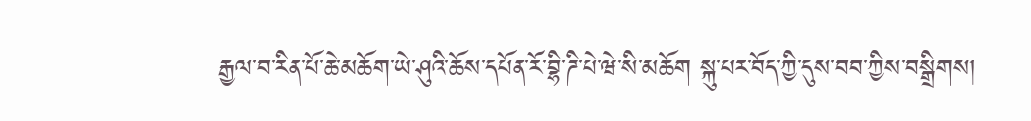རྒྱལ་བ་རིན་པོ་ཆེ་མཆོག་ཡེ་ཤུའི་ཆོས་དཔོན་རོ་བྷི་ཌི་པེ་ཝེ་སི་མཆོག སྐུ་པར་བོད་ཀྱི་དུས་བབ་ཀྱིས་བསྒྲིགས།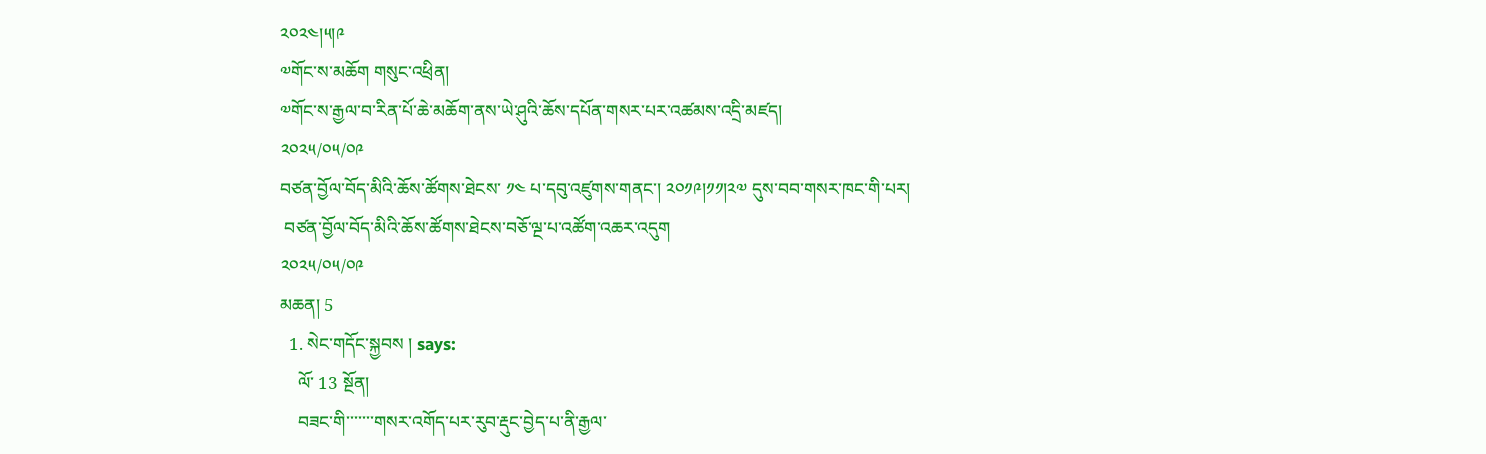༢༠༢༤།༥།༩
༧གོང་ས་མཆོག གསུང་འཕྲིན།
༧གོང་ས་རྒྱལ་བ་རིན་པོ་ཆེ་མཆོག་ནས་ཡེ་ཤུའི་ཆོས་དཔོན་གསར་པར་འཚམས་འདྲི་མཛད།
༢༠༢༥/༠༥/༠༩
བཙན་བྱོལ་བོད་མིའི་ཆོས་ཚོགས་ཐེངས་ ༡༤ པ་དབུ་འཛུགས་གནང་། ༢༠༡༩།༡༡།༢༧ དུས་བབ་གསར་ཁང་གི་པར།
 བཙན་བྱོལ་བོད་མིའི་ཆོས་ཚོགས་ཐེངས་བཅོ་ལྔ་པ་འཚོག་འཆར་འདུག
༢༠༢༥/༠༥/༠༩
མཆན། 5
  1. སེང་གདོང་སྐྱབས ། says:
    ལོ་ 13 སྔོན།
    བཟང་གི་་་་་་་གསར་འགོད་པར་རུབ་རྡུང་བྱེད་པ་ནི་རྒྱལ་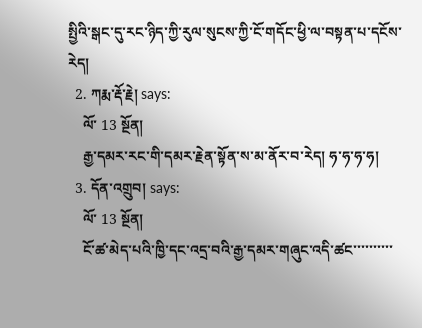སྤྱིའི་སྒང་དུ་རང་ཉིད་ཀྱི་རུལ་སུངས་ཀྱི་ངོ་གདོང་ཕྱི་ལ་བསྟན་པ་དངོས་རེད།
  2. ཀརྨ་རྡོ་རྗེ། says:
    ལོ་ 13 སྔོན།
    རྒྱ་དམར་རང་གི་དམར་རྗེན་སྟོན་ས་མ་ནོར་བ་རེད། ཧ་ཧ་ཧ་ཧ།
  3. དོན་འགྲུབ། says:
    ལོ་ 13 སྔོན།
    ངོ་ཚ་མེད་པའི་ཁྱི་དང་འདྲ་བའི་རྒྱ་དམར་གཞུང་འདི་ཚང་་་་་་་་་་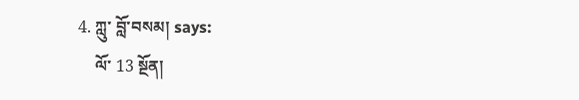4. ཀླུ་ བློ་བསམ། says:
    ལོ་ 13 སྔོན།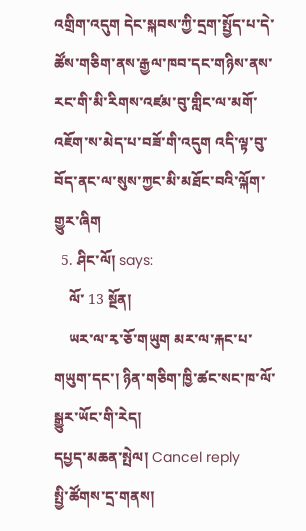འགྲིག་འདུག དེང་སྐབས་ཀྱི་དྲག་སྤྱོད་པ་དེ་ཚོས་གཅིག་ནས་རྒྱལ་ཁབ་དང་གཉིས་ནས་རང་གི་མི་རིགས་འཛམ་བུ་གླིང་ལ་མགོ་འཇོག་ས་མེད་པ་བཟོ་གི་འདུག འདི་ལྟ་བུ་བོད་ནང་ལ་སུས་ཀྱང་མི་མཐོང་བའི་ལྐོག་གྱུར་ཞིག
  5. ཤིང་ལོ། says:
    ལོ་ 13 སྔོན།
    ཡར་ལ་རྭ་ཅོ་གཡུག མར་ལ་རྐང་པ་གཡུག་དང་། ཉིན་གཅིག་ཁྱི་ཚང་སང་ཁ་ལོ་སྒྱུར་ཡོང་གི་རེད།
དཔྱད་མཆན་སྤེལ། Cancel reply
སྤྱི་ཚོགས་དྲ་གནས།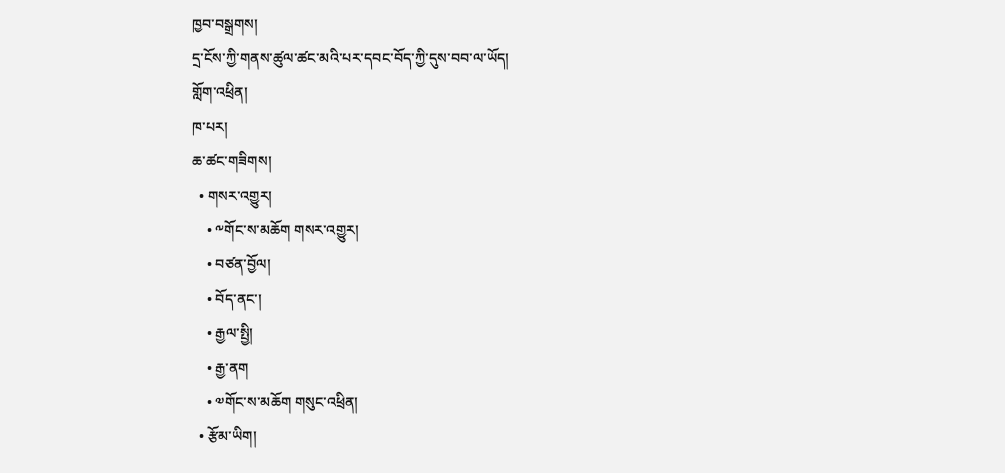ཁྱབ་བསྒྲགས།
དྲ་ངོས་ཀྱི་གནས་ཚུལ་ཚང་མའི་པར་དབང་བོད་ཀྱི་དུས་བབ་ལ་ཡོད།
གློག་འཕྲིན།
ཁ་པར།
ཆ་ཚང་གཟིགས།
  • གསར་འགྱུར།
    • ༸གོང་ས་མཆོག གསར་འགྱུར།
    • བཙན་བྱོལ།
    • བོད་ནང་།
    • རྒྱལ་སྤྱི།
    • རྒྱ་ནག
    • ༧གོང་ས་མཆོག གསུང་འཕྲིན།
  • རྩོམ་ཡིག།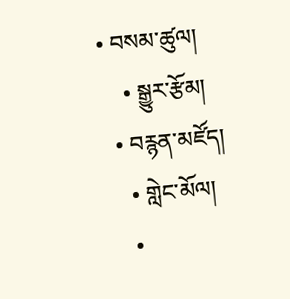• བསམ་ཚུལ།
    • སྒྱུར་རྩོམ།
  • བརྙན་མཛོད།
    • གླེང་མོལ།
    •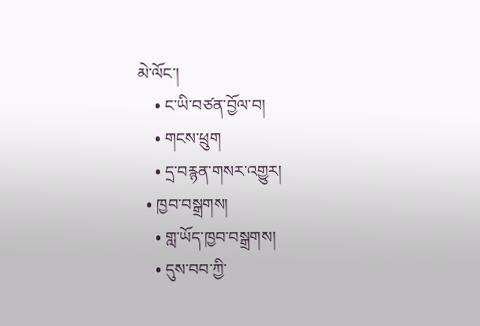མེ་ལོང་།
    • ང་ཡི་བཙན་བྱོལ་བ།
    • གངས་ཕྲུག
    • དྲ་བརྙན་གསར་འགྱུར།
  • ཁྱབ་བསྒྲགས།
    • གླ་ཡོད་ཁྱབ་བསྒྲགས།
    • དུས་བབ་ཀྱི་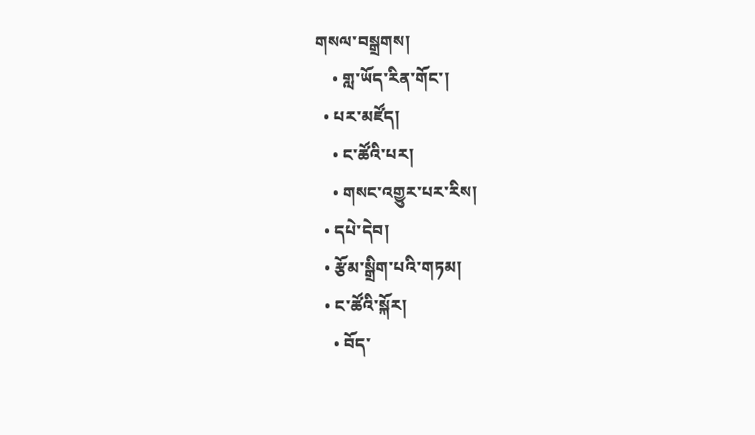གསལ་བསྒྲགས།
    • གླ་ཡོད་རིན་གོང་།
  • པར་མཛོད།
    • ང་ཚོའི་པར།
    • གསང་འགྱུར་པར་རིས།
  • དཔེ་དེབ།
  • རྩོམ་སྒྲིག་པའི་གཏམ།
  • ང་ཚོའི་སྐོར།
    • བོད་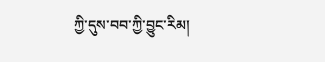ཀྱི་དུས་བབ་ཀྱི་བྱུང་རིམ།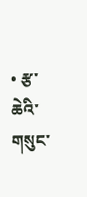• རྩ་ཆེའི་གསུང་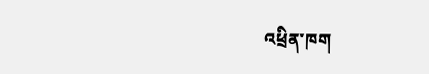འཕྲིན་ཁག